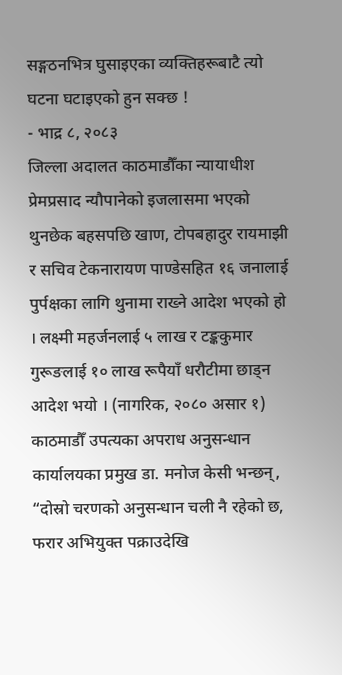सङ्गठनभित्र घुसाइएका व्यक्तिहरूबाटै त्यो घटना घटाइएको हुन सक्छ !
- भाद्र ८, २०८३
जिल्ला अदालत काठमाडौँका न्यायाधीश प्रेमप्रसाद न्यौपानेको इजलासमा भएको थुनछेक बहसपछि खाण, टोपबहादुर रायमाझी र सचिव टेकनारायण पाण्डेसहित १६ जनालाई पुर्पक्षका लागि थुनामा राख्ने आदेश भएको हो । लक्ष्मी महर्जनलाई ५ लाख र टङ्ककुमार गुरूङलाई १० लाख रूपैयाँ धरौटीमा छाड्न आदेश भयो । (नागरिक, २०८० असार १)
काठमाडौँ उपत्यका अपराध अनुसन्धान कार्यालयका प्रमुख डा. मनोज केसी भन्छन्, “दोस्रो चरणको अनुसन्धान चली नै रहेको छ, फरार अभियुक्त पक्राउदेखि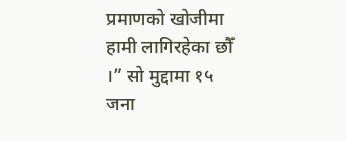प्रमाणको खोजीमा हामी लागिरहेका छौँ ।” सो मुद्दामा १५ जना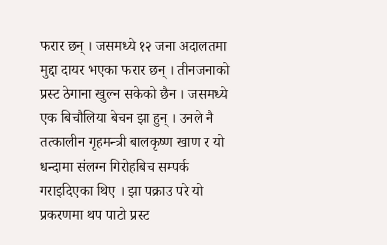फरार छन् । जसमध्ये १२ जना अदालतमा मुद्दा दायर भएका फरार छन् । तीनजनाको प्रस्ट ठेगाना खुल्न सकेको छैन । जसमध्ये एक बिचौलिया बेचन झा हुन् । उनले नै तत्कालीन गृहमन्त्री बालकृष्ण खाण र यो धन्दामा संलग्न गिरोहबिच सम्पर्क गराइदिएका थिए । झा पक्राउ परे यो प्रकरणमा थप पाटो प्रस्ट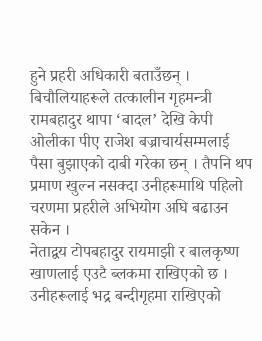हुने प्रहरी अधिकारी बताउँछन् ।
बिचौलियाहरूले तत्कालीन गृहमन्त्री रामबहादुर थापा ‘बादल’ देखि केपी ओलीका पीए राजेश बज्राचार्यसम्मलाई पैसा बुझाएको दाबी गरेका छन् । तैपनि थप प्रमाण खुल्न नसक्दा उनीहरूमाथि पहिलो चरणमा प्रहरीले अभियोग अघि बढाउन सकेन ।
नेताद्वय टोपबहादुर रायमाझी र बालकृष्ण खाणलाई एउटै ब्लकमा राखिएको छ । उनीहरूलाई भद्र बन्दीगृहमा राखिएको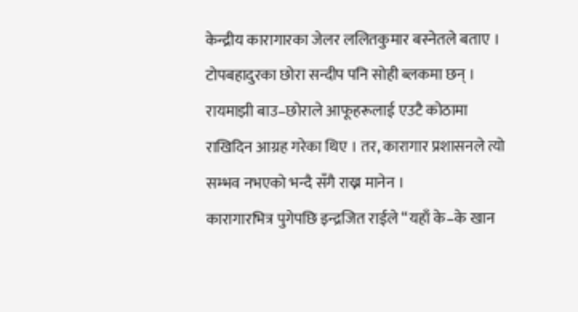केन्द्रीय कारागारका जेलर ललितकुमार बस्नेतले बताए । टोपबहादुरका छोरा सन्दीप पनि सोही ब्लकमा छन् । रायमाझी बाउ–छोराले आफूहरूलाई एउटै कोठामा राखिदिन आग्रह गरेका थिए । तर, कारागार प्रशासनले त्यो सम्भव नभएको भन्दै सँगै राख्न मानेन ।
कारागारभित्र पुगेपछि इन्द्रजित राईले “यहाँ के–के खान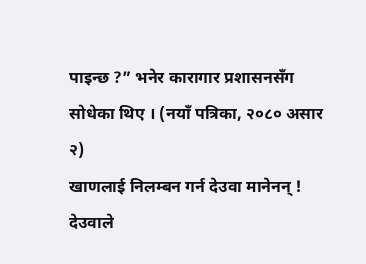पाइन्छ ?” भनेर कारागार प्रशासनसँग सोधेका थिए । (नयाँ पत्रिका, २०८० असार २)
खाणलाई निलम्बन गर्न देउवा मानेनन् !
देउवाले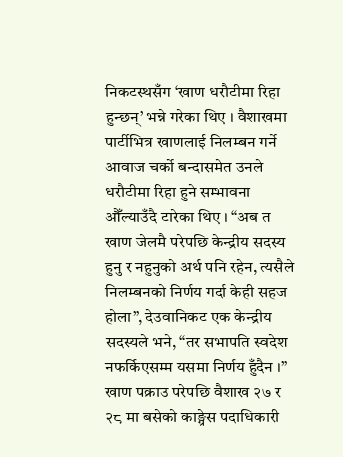निकटस्थसँग ‘खाण धरौटीमा रिहा हुन्छन्’ भन्ने गरेका थिए । वैशाखमा पार्टीभित्र खाणलाई निलम्बन गर्ने आवाज चर्को बन्दासमेत उनले धरौटीमा रिहा हुने सम्भावना औँल्याउँदै टारेका थिए । “अब त खाण जेलमै परेपछि केन्द्रीय सदस्य हुनु र नहुनुको अर्थ पनि रहेन, त्यसैले निलम्बनको निर्णय गर्दा केही सहज होला”, देउवानिकट एक केन्द्रीय सदस्यले भने, “तर सभापति स्वदेश नफर्किएसम्म यसमा निर्णय हुँदैन ।”
खाण पक्राउ परेपछि वैशाख २७ र २८ मा बसेको काङ्ग्रेस पदाधिकारी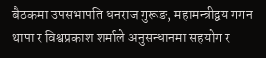बैठकमा उपसभापति धनराज गुरूङ, महामन्त्रीद्वय गगन थापा र विश्वप्रकाश शर्माले अनुसन्धानमा सहयोग र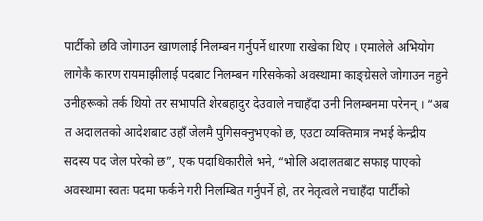पार्टीको छवि जोगाउन खाणलाई निलम्बन गर्नुपर्ने धारणा राखेका थिए । एमालेले अभियोग लागेकै कारण रायमाझीलाई पदबाट निलम्बन गरिसकेको अवस्थामा काङ्ग्रेसले जोगाउन नहुने उनीहरूको तर्क थियो तर सभापति शेरबहादुर देउवाले नचाहँदा उनी निलम्बनमा परेनन् । “अब त अदालतको आदेशबाट उहाँ जेलमै पुगिसक्नुभएको छ, एउटा व्यक्तिमात्र नभई केन्द्रीय सदस्य पद जेल परेको छ”, एक पदाधिकारीले भने, “भोलि अदालतबाट सफाइ पाएको अवस्थामा स्वतः पदमा फर्कने गरी निलम्बित गर्नुपर्ने हो, तर नेतृत्वले नचाहँदा पार्टीको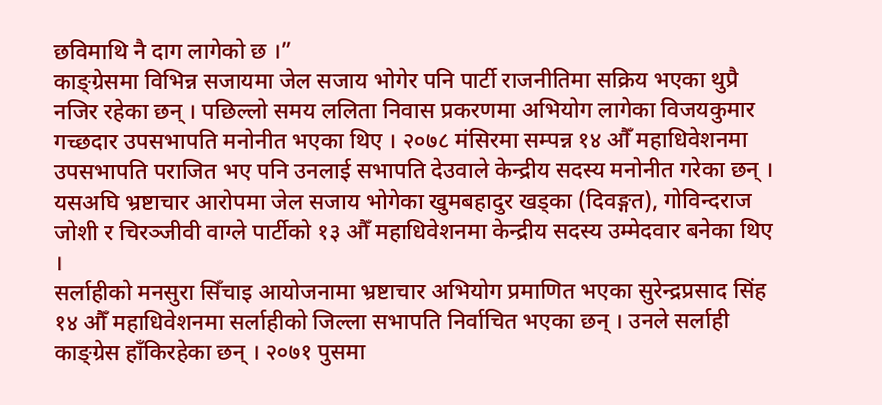छविमाथि नै दाग लागेको छ ।”
काङ्ग्रेसमा विभिन्न सजायमा जेल सजाय भोगेर पनि पार्टी राजनीतिमा सक्रिय भएका थुप्रै नजिर रहेका छन् । पछिल्लो समय ललिता निवास प्रकरणमा अभियोग लागेका विजयकुमार गच्छदार उपसभापति मनोनीत भएका थिए । २०७८ मंसिरमा सम्पन्न १४ औँ महाधिवेशनमा उपसभापति पराजित भए पनि उनलाई सभापति देउवाले केन्द्रीय सदस्य मनोनीत गरेका छन् । यसअघि भ्रष्टाचार आरोपमा जेल सजाय भोगेका खुमबहादुर खड्का (दिवङ्गत), गोविन्दराज जोशी र चिरञ्जीवी वाग्ले पार्टीको १३ औँ महाधिवेशनमा केन्द्रीय सदस्य उम्मेदवार बनेका थिए ।
सर्लाहीको मनसुरा सिँचाइ आयोजनामा भ्रष्टाचार अभियोग प्रमाणित भएका सुरेन्द्रप्रसाद सिंह १४ औँ महाधिवेशनमा सर्लाहीको जिल्ला सभापति निर्वाचित भएका छन् । उनले सर्लाही काङ्ग्रेस हाँकिरहेका छन् । २०७१ पुसमा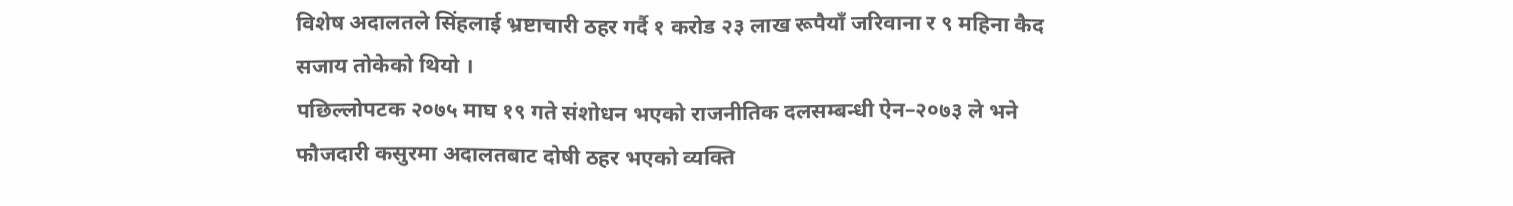विशेष अदालतले सिंहलाई भ्रष्टाचारी ठहर गर्दै १ करोड २३ लाख रूपैयाँ जरिवाना र ९ महिना कैद सजाय तोकेको थियो ।
पछिल्लोपटक २०७५ माघ १९ गते संशोधन भएको राजनीतिक दलसम्बन्धी ऐन–२०७३ ले भने फौजदारी कसुरमा अदालतबाट दोषी ठहर भएको व्यक्ति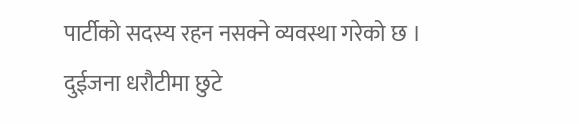पार्टीको सदस्य रहन नसक्ने व्यवस्था गरेको छ ।
दुईजना धरौटीमा छुटे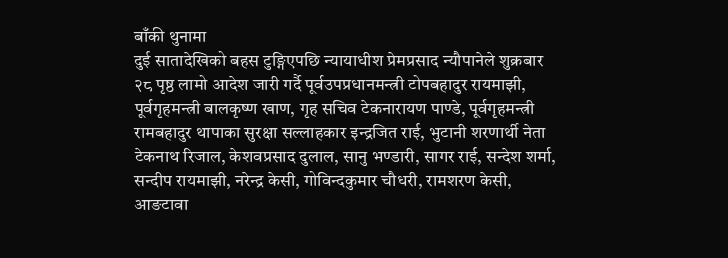बाँकी थुनामा
दुई सातादेखिको बहस टुङ्गिएपछि न्यायाधीश प्रेमप्रसाद न्यौपानेले शुक्रबार २८ पृष्ठ लामो आदेश जारी गर्दै पूर्वउपप्रधानमन्त्री टोपबहादुर रायमाझी, पूर्वगृहमन्त्री बालकृष्ण खाण, गृह सचिव टेकनारायण पाण्डे, पूर्वगृहमन्त्री रामबहादुर थापाका सुरक्षा सल्लाहकार इन्द्रजित राई, भुटानी शरणार्थी नेता टेकनाथ रिजाल, केशवप्रसाद दुलाल, सानु भण्डारी, सागर राई, सन्देश शर्मा, सन्दीप रायमाझी, नरेन्द्र केसी, गोविन्दकुमार चौधरी, रामशरण केसी, आङटावा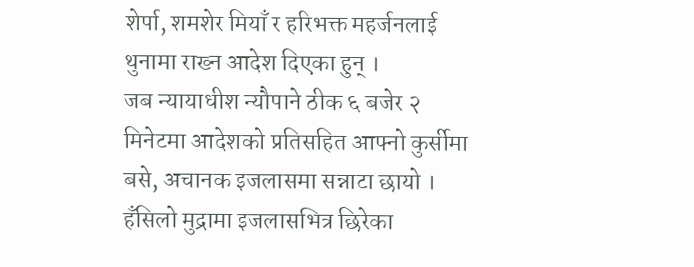शेर्पा, शमशेर मियाँ र हरिभक्त महर्जनलाई थुनामा राख्न आदेश दिएका हुन् ।
जब न्यायाधीश न्यौपाने ठीक ६ बजेर २ मिनेटमा आदेशको प्रतिसहित आफ्नो कुर्सीमा बसे, अचानक इजलासमा सन्नाटा छायो । हँसिलो मुद्रामा इजलासभित्र छिरेका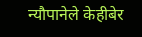न्यौपानेले केहीबेर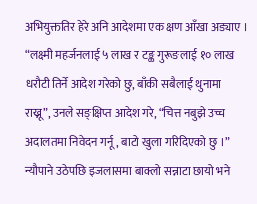अभियुक्ततिर हेरे अनि आदेशमा एक क्षण आँखा अड्याए । “लक्ष्मी महर्जनलाई ५ लाख र टङ्क गुरूङलाई १० लाख धरौटी तिर्ने आदेश गरेको छु, बाँकी सबैलाई थुनामा राख्नू”, उनले सङ्क्षिप्त आदेश गरे, “चित्त नबुझे उच्च अदालतमा निवेदन गर्नू, बाटो खुला गरिदिएको छु ।” न्यौपाने उठेपछि इजलासमा बाक्लो सन्नाटा छायो भने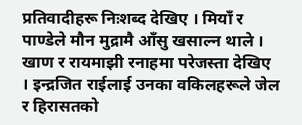प्रतिवादीहरू निःशब्द देखिए । मियाँ र पाण्डेले मौन मुद्रामै आँसु खसाल्न थाले । खाण र रायमाझी रनाहमा परेजस्ता देखिए । इन्द्रजित राईलाई उनका वकिलहरूले जेल र हिरासतको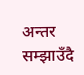अन्तर सम्झाउँदै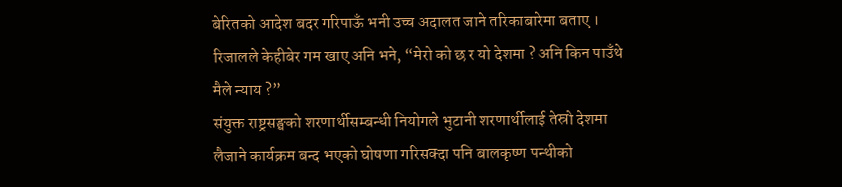बेरितको आदेश बदर गरिपाऊँ भनी उच्च अदालत जाने तरिकाबारेमा बताए । रिजालले केहीबेर गम खाए अनि भने, “मेरो को छ र यो देशमा ? अनि किन पाउँथे मैले न्याय ?”
संयुक्त राष्ट्रसङ्घको शरणार्थीसम्बन्धी नियोगले भुटानी शरणार्थीलाई तेस्रो देशमा लैजाने कार्यक्रम बन्द भएको घोषणा गरिसक्दा पनि बालकृष्ण पन्थीको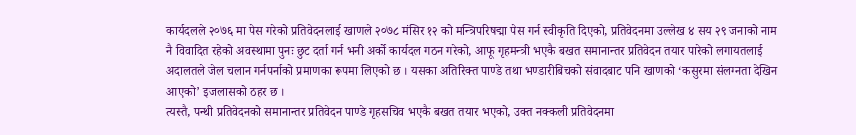कार्यदलले २०७६ मा पेस गरेको प्रतिवेदनलाई खाणले २०७८ मंसिर १२ को मन्त्रिपरिषद्मा पेस गर्न स्वीकृति दिएको, प्रतिवेदनमा उल्लेख ४ सय २९ जनाको नाम नै विवादित रहेको अवस्थामा पुनः छुट दर्ता गर्न भनी अर्को कार्यदल गठन गरेको, आफू गृहमन्त्री भएकै बखत समानान्तर प्रतिवेदन तयार पारेको लगायतलाई अदालतले जेल चलान गर्नपर्नाको प्रमाणका रूपमा लिएको छ । यसका अतिरिक्त पाण्डे तथा भण्डारीबिचको संवादबाट पनि खाणको ‘कसुरमा संलग्नता देखिन आएको’ इजलासको ठहर छ ।
त्यस्तै, पन्थी प्रतिवेदनको समानान्तर प्रतिवेदन पाण्डे गृहसचिव भएकै बखत तयार भएको, उक्त नक्कली प्रतिवेदनमा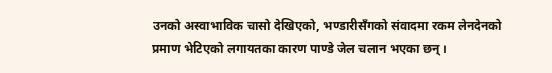उनको अस्वाभाविक चासो देखिएको, भण्डारीसँगको संवादमा रकम लेनदेनको प्रमाण भेटिएको लगायतका कारण पाण्डे जेल चलान भएका छन् ।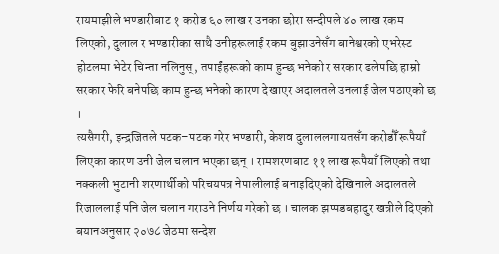रायमाझीले भण्डारीबाट १ करोड ६० लाख र उनका छोरा सन्दीपले ४० लाख रकम लिएको, दुलाल र भण्डारीका साथै उनीहरूलाई रकम बुझाउनेसँग बानेश्वरको एभरेस्ट होटलमा भेटेर चिन्ता नलिनुस्, तपाईंहरूको काम हुन्छ भनेको र सरकार ढलेपछि हाम्रो सरकार फेरि बनेपछि काम हुन्छ भनेको कारण देखाएर अदालतले उनलाई जेल पठाएको छ ।
त्यसैगरी, इन्द्रजितले पटक–पटक गरेर भण्डारी, केशव दुलाललगायतसँग करोडौँ रूपैयाँ लिएका कारण उनी जेल चलान भएका छन् । रामशरणबाट ११ लाख रूपैयाँ लिएको तथा नक्कली भुटानी शरणार्थीको परिचयपत्र नेपालीलाई बनाइदिएको देखिनाले अदालतले रिजाललाई पनि जेल चलान गराउने निर्णय गरेको छ । चालक झप्पडबहादुर खत्रीले दिएको बयानअनुसार २०७८ जेठमा सन्देश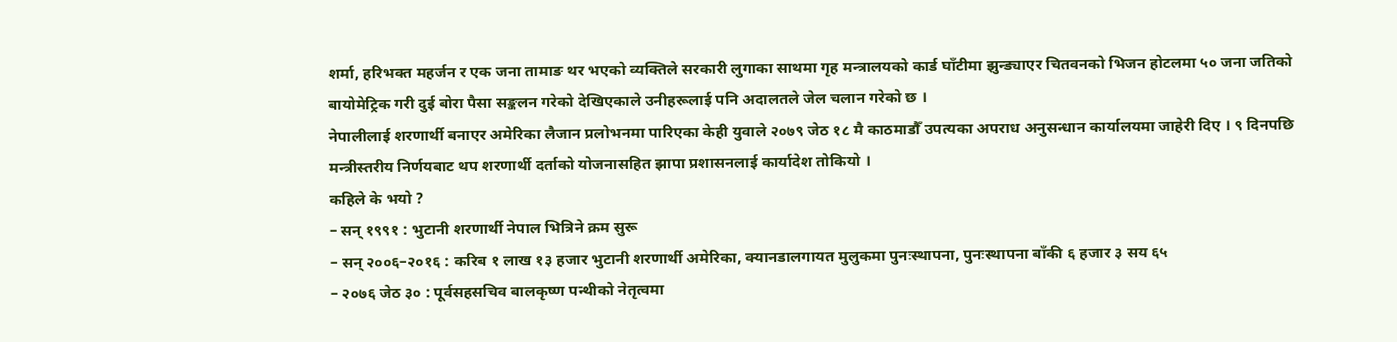शर्मा, हरिभक्त महर्जन र एक जना तामाङ थर भएको व्यक्तिले सरकारी लुगाका साथमा गृह मन्त्रालयको कार्ड घाँटीमा झुन्ड्याएर चितवनको भिजन होटलमा ५० जना जतिको बायोमेट्रिक गरी दुई बोरा पैसा सङ्कलन गरेको देखिएकाले उनीहरूलाई पनि अदालतले जेल चलान गरेको छ ।
नेपालीलाई शरणार्थी बनाएर अमेरिका लैजान प्रलोभनमा पारिएका केही युवाले २०७९ जेठ १८ मै काठमाडौँ उपत्यका अपराध अनुसन्धान कार्यालयमा जाहेरी दिए । ९ दिनपछि मन्त्रीस्तरीय निर्णयबाट थप शरणार्थी दर्ताको योजनासहित झापा प्रशासनलाई कार्यादेश तोकियो ।
कहिले के भयो ?
– सन् १९९१ : भुटानी शरणार्थी नेपाल भित्रिने क्रम सुरू
– सन् २००६–२०१६ : करिब १ लाख १३ हजार भुटानी शरणार्थी अमेरिका, क्यानडालगायत मुलुकमा पुनःस्थापना, पुनःस्थापना बाँकी ६ हजार ३ सय ६५
– २०७६ जेठ ३० : पूर्वसहसचिव बालकृष्ण पन्थीको नेतृत्वमा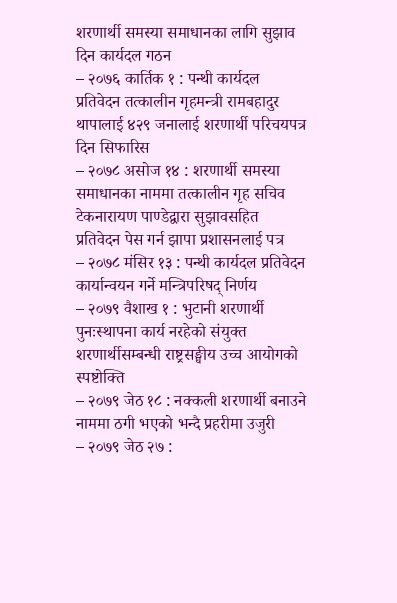शरणार्थी समस्या समाधानका लागि सुझाव दिन कार्यदल गठन
– २०७६ कार्तिक १ : पन्थी कार्यदल प्रतिवेदन तत्कालीन गृहमन्त्री रामबहादुर थापालाई ४२९ जनालाई शरणार्थी परिचयपत्र दिन सिफारिस
– २०७८ असोज १४ : शरणार्थी समस्या समाधानका नाममा तत्कालीन गृह सचिव टेकनारायण पाण्डेद्वारा सुझावसहित प्रतिवेदन पेस गर्न झापा प्रशासनलाई पत्र
– २०७८ मंसिर १३ : पन्थी कार्यदल प्रतिवेदन कार्यान्वयन गर्ने मन्त्रिपरिषद् निर्णय
– २०७९ वैशाख १ : भुटानी शरणार्थी पुनःस्थापना कार्य नरहेको संयुक्त शरणार्थीसम्बन्धी राष्ट्रसङ्घीय उच्च आयोगको स्पष्टोक्ति
– २०७९ जेठ १८ : नक्कली शरणार्थी बनाउने नाममा ठगी भएको भन्दै प्रहरीमा उजुरी
– २०७९ जेठ २७ :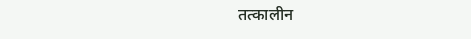तत्कालीन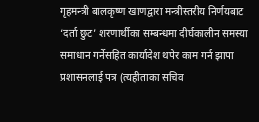गृहमन्त्री बालकृष्ण खाणद्वारा मन्त्रीस्तरीय निर्णयबाट ‘दर्ता छुट’ शरणार्थीका सम्बन्धमा दीर्घकालीन समस्या समाधान गर्नेसहित कार्यादेश थपेर काम गर्न झापा प्रशासनलाई पत्र (त्यहीताका सचिव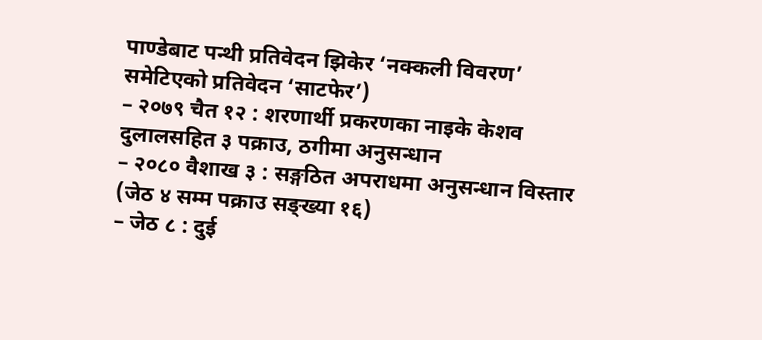पाण्डेबाट पन्थी प्रतिवेदन झिकेर ‘नक्कली विवरण’ समेटिएको प्रतिवेदन ‘साटफेर’)
– २०७९ चैत १२ : शरणार्थी प्रकरणका नाइके केशव दुलालसहित ३ पक्राउ, ठगीमा अनुसन्धान
– २०८० वैशाख ३ : सङ्गठित अपराधमा अनुसन्धान विस्तार (जेठ ४ सम्म पक्राउ सङ्ख्या १६)
– जेठ ८ : दुई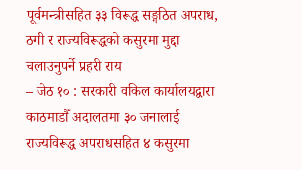पूर्वमन्त्रीसहित ३३ विरूद्ध सङ्गठित अपराध, ठगी र राज्यविरूद्धको कसुरमा मुद्दा चलाउनुपर्ने प्रहरी राय
– जेठ १० : सरकारी वकिल कार्यालयद्वारा काठमाडौँ अदालतमा ३० जनालाई राज्यविरूद्ध अपराधसहित ४ कसुरमा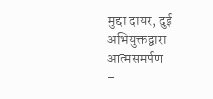मुद्दा दायर, दुई अभियुक्तद्वारा आत्मसमर्पण
–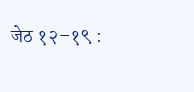जेठ १२–१९ :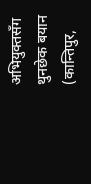अभियुक्तसँग थुनछेक बयान
(कान्तिपुर,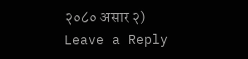२०८० असार २)
Leave a Reply